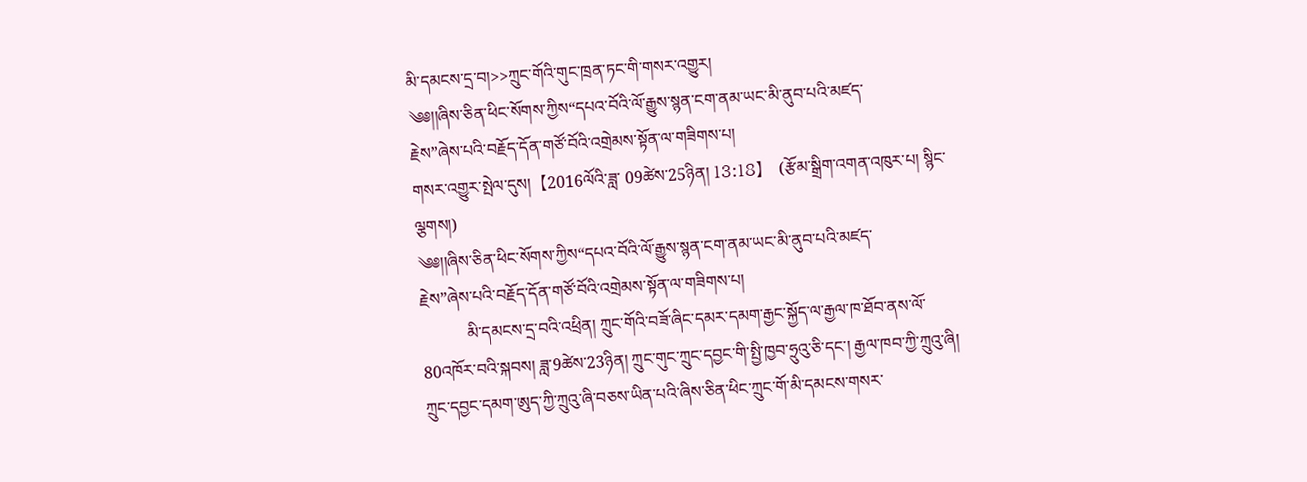མི་དམངས་དྲ་བ།>>ཀྲུང་གོའི་གུང་ཁྲན་ཏང་གི་གསར་འགྱུར།
༄༅།།ཞིས་ཅིན་ཕིང་སོགས་ཀྱིས“དཔའ་བོའི་ལོ་རྒྱུས་སྙན་ངག་ནམ་ཡང་མི་ནུབ་པའི་མཛད་
རྗེས”ཞེས་པའི་བརྗོད་དོན་གཙོ་བོའི་འགྲེམས་སྟོན་ལ་གཟིགས་པ།
གསར་འགྱུར་སྤེལ་དུས།  【2016ལོའི་ཟླ་ 09ཚེས་25ཉིན། 13:18】   (རྩོམ་སྒྲིག་འགན་འཁུར་པ། སྙིང་ལྕགས།)
༄༅།།ཞིས་ཅིན་ཕིང་སོགས་ཀྱིས“དཔའ་བོའི་ལོ་རྒྱུས་སྙན་ངག་ནམ་ཡང་མི་ནུབ་པའི་མཛད་
རྗེས”ཞེས་པའི་བརྗོད་དོན་གཙོ་བོའི་འགྲེམས་སྟོན་ལ་གཟིགས་པ།
           མི་དམངས་དྲ་བའི་འཕྲིན། ཀྲུང་གོའི་བཟོ་ཞིང་དམར་དམག་རྒྱང་སྐྱོད་ལ་རྒྱལ་ཁ་ཐོབ་ནས་ལོ་80འཁོར་བའི་སྐབས། ཟླ་9ཚེས་23ཉིན། ཀྲུང་གུང་ཀྲུང་དབྱང་གི་སྤྱི་ཁྱབ་ཧྲུའུ་ཅི་དང་། རྒྱལ་ཁབ་ཀྱི་ཀྲུའུ་ཞི། ཀྲུང་དབྱང་དམག་ཨུད་ཀྱི་ཀྲུའུ་ཞི་བཅས་ཡིན་པའི་ཞིས་ཅིན་ཕིང་ཀྲུང་གོ་མི་དམངས་གསར་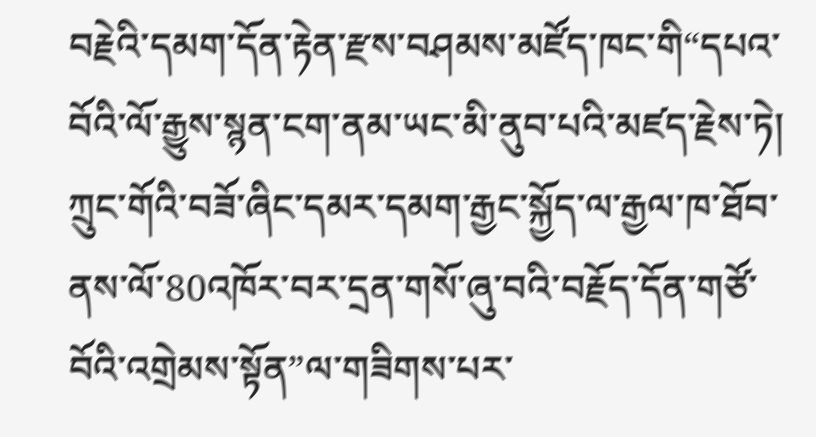བརྗེའི་དམག་དོན་རྟེན་རྫས་བཤམས་མཛོད་ཁང་གི“དཔའ་བོའི་ལོ་རྒྱུས་སྙན་ངག་ནམ་ཡང་མི་ནུབ་པའི་མཛད་རྗེས་ཏེ། ཀྲུང་གོའི་བཟོ་ཞིང་དམར་དམག་རྒྱང་སྐྱོད་ལ་རྒྱལ་ཁ་ཐོབ་ནས་ལོ་80འཁོར་བར་དྲན་གསོ་ཞུ་བའི་བརྗོད་དོན་གཙོ་བོའི་འགྲེམས་སྟོན”ལ་གཟིགས་པར་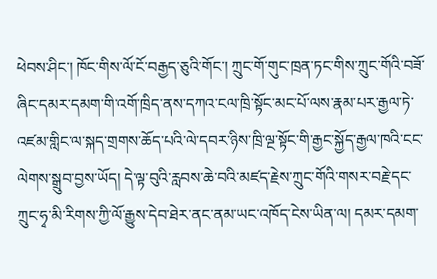ཕེབས་ཤིང་། ཁོང་གིས་ལོ་ངོ་བརྒྱད་ཅུའི་གོང་། ཀྲུང་གོ་གུང་ཁྲན་ཏང་གིས་ཀྲུང་གོའི་བཟོ་ཞིང་དམར་དམག་གི་འགོ་ཁྲིད་ནས་དཀའ་ངལ་ཁྲི་སྟོང་མང་པོ་ལས་རྣམ་པར་རྒྱལ་ཏེ་འཛམ་གླིང་ལ་སྐད་གྲགས་ཆོད་པའི་ལེ་དབར་ཉིས་ཁྲི་ལྔ་སྟོང་གི་རྒྱང་སྐྱོད་རྒྱལ་ཁའི་ངང་ལེགས་སྒྲུབ་བྱས་ཡོད། དེ་ལྟ་བུའི་རླབས་ཆེ་བའི་མཛད་རྗེས་ཀྲུང་གོའི་གསར་བརྗེ་དང་ཀྲུང་ཧྭ་མི་རིགས་ཀྱི་ལོ་རྒྱུས་དེབ་ཐེར་ནང་ནམ་ཡང་འཁོད་ངེས་ཡིན་ལ། དམར་དམག་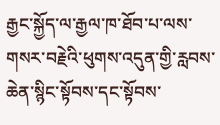རྒྱང་སྐྱོད་ལ་རྒྱལ་ཁ་ཐོབ་པ་ལས་གསར་བརྗེའི་ཕུགས་འདུན་གྱི་རླབས་ཆེན་སྙིང་སྟོབས་དང་སྟོབས་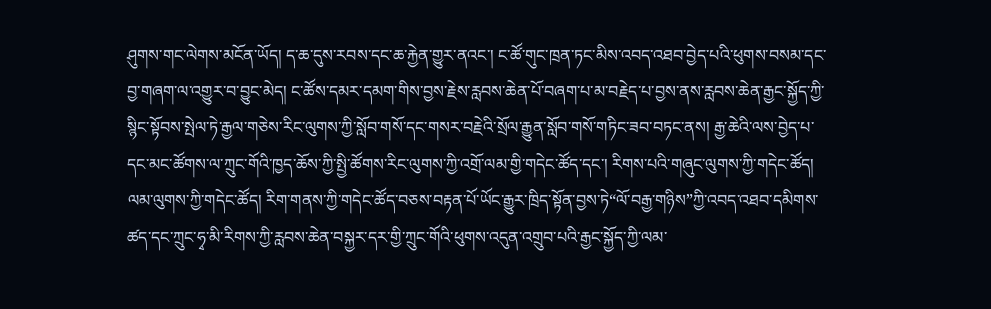ཤུགས་གང་ལེགས་མངོན་ཡོད། ད་ཆ་དུས་རབས་དང་ཆ་རྐྱེན་གྱུར་ནའང་། ང་ཚོ་གུང་ཁྲན་ཏང་མིས་འབད་འཐབ་བྱེད་པའི་ཕུགས་བསམ་དང་བྱ་གཞག་ལ་འགྱུར་བ་བྱུང་མེད། ང་ཚོས་དམར་དམག་གིས་བྱས་རྗེས་རླབས་ཆེན་པོ་བཞག་པ་མ་བརྗེད་པ་བྱས་ནས་རླབས་ཆེན་རྒྱང་སྐྱོད་ཀྱི་སྙིང་སྟོབས་སྤེལ་ཏེ་རྒྱལ་གཅེས་རིང་ལུགས་ཀྱི་སློབ་གསོ་དང་གསར་བརྗེའི་སྲོལ་རྒྱུན་སློབ་གསོ་གཏིང་ཟབ་བཏང་ནས། རྒྱ་ཆེའི་ལས་བྱེད་པ་དང་མང་ཚོགས་ལ་ཀྲུང་གོའི་ཁྱད་ཆོས་ཀྱི་སྤྱི་ཚོགས་རིང་ལུགས་ཀྱི་འགྲོ་ལམ་གྱི་གདེང་ཚོད་དང་། རིགས་པའི་གཞུང་ལུགས་ཀྱི་གདེང་ཚོད། ལམ་ལུགས་ཀྱི་གདེང་ཚོད། རིག་གནས་ཀྱི་གདེང་ཚོད་བཅས་བརྟན་པོ་ཡོང་རྒྱུར་ཁྲིད་སྟོན་བྱས་ཏེ“ལོ་བརྒྱ་གཉིས”ཀྱི་འབད་འཐབ་དམིགས་ཚད་དང་ཀྲུང་ཧྭ་མི་རིགས་ཀྱི་རླབས་ཆེན་བསྐྱར་དར་གྱི་ཀྲུང་གོའི་ཕུགས་འདུན་འགྲུབ་པའི་རྒྱང་སྐྱོད་ཀྱི་ལམ་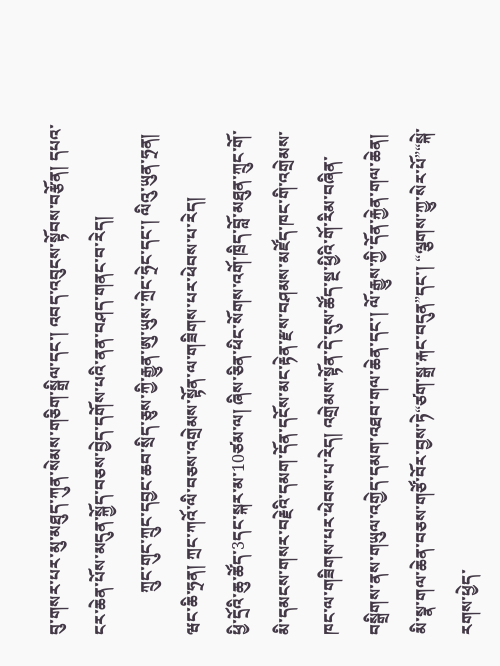བུ་གསར་པར་མུ་མཐུད་ཀུན་སེམས་གཅིག་སྒྲིལ་དང་། འབད་འབུངས་སྟོབས་བརྩོན། དཔའ་ངར་ཆེན་པོས་མདུན་སྐྱོད་བཅས་བྱེད་དགོས་པའི་ནན་བཤད་གནང་བ་རེད།
          ཀྲུང་གུང་ཀྲུང་དབྱང་ཆབ་སྲིད་ཅུས་ཀྱི་རྒྱུན་ཨུ་ཡུས་ཀྲེང་ཧྲེང་དང་། ལིའུ་ཡུན་ཧྲན། ཝང་ཆི་ཧྲན། ཀྲང་ཀའོ་ལི་བཅས་འགྲེམས་སྟོན་ལ་གཟིགས་པར་ཕེབས་པ་རེད།
ཕྱི་དྲོའི་ཆུ་ཚོད་3དང་སྐར་མ་10ཙམ་ལ། ཞིས་ཅིན་ཕིང་སོགས་འགོ་ཁྲིད་བློ་མཐུན་ཀྲུང་གོ་མི་དམངས་གསར་བརྗེའི་དམག་དོན་དངོས་མང་རྟེན་རྫས་བཤམས་མཛོད་ཁང་གི་འགྲེམས་ཁང་ལ་གཟིགས་པར་ཕེབས་པ་རེད། འགྲེམས་སྟོན་དེ་དུས་ཚོད་སྔ་ཕྱིའི་གོ་རིམ་བཞིན་བསྒྲིགས་ནས་གཡུལ་འགྱེད་དམག་འཐབ་གལ་ཆེན་དང་། ལོ་རྒྱུས་ཀྱི་དོན་རྐྱེན་གལ་ཆེན། མི་སྣ་གལ་ཆེན་བཅས་གཙོ་བོར་བྱས་ཏེ“ཙག་སྒྲ་རྐང་བདུན”དང་། “ལྕགས་ཀྱུ་སེར་པོ”“སྐེ་རགས་ཕྱེད་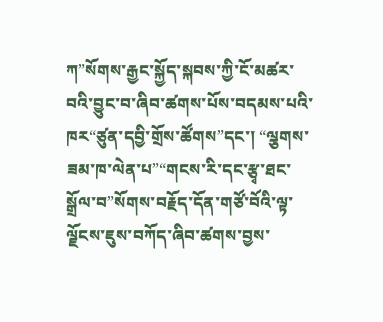ཀ”སོགས་རྒྱང་སྐྱོད་སྐབས་ཀྱི་ངོ་མཚར་བའི་བྱུང་བ་ཞིབ་ཚགས་པོས་བདམས་པའི་ཁར“ཙུན་དབྱི་གྲོས་ཚོགས”དང་། “ལྕགས་ཟམ་ཁ་ལེན་པ”“གངས་རི་དང་རྩྭ་ཐང་སྒྲོལ་བ”སོགས་བརྗོད་དོན་གཙོ་བོའི་ལྟ་ལྗོངས་ཇུས་བཀོད་ཞིབ་ཚགས་བྱས་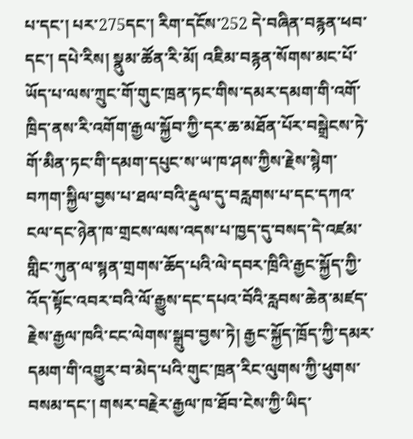པ་དང་། པར་275དང་། རིག་དངོས་252 དེ་བཞིན་བརྙན་ཕབ་དང་། དཔེ་རིས། སྣུམ་ཚོན་རི་མོ། འཇིམ་བརྙན་སོགས་མང་པོ་ཡོད་པ་ལས་ཀྲུང་གོ་གུང་ཁྲན་ཏང་གིས་དམར་དམག་གི་འགོ་ཁྲིད་ནས་རི་འགོག་རྒྱལ་སྐྱོབ་ཀྱི་དར་ཆ་མཐོན་པོར་བསྒྲེངས་ཏེ་གོ་མིན་ཏང་གི་དམག་དཔུང་ས་ཡ་ཁ་ཤས་ཀྱིས་རྗེས་སྙེག་བཀག་སྐྱིལ་བྱས་པ་ཐལ་བའི་རྡུལ་དུ་བརླགས་པ་དང་དཀའ་ངལ་དང་ཉེན་ཁ་གྲངས་ལས་འདས་པ་ཁྱད་དུ་བསད་དེ་འཛམ་གླིང་ཀུན་ལ་སྙན་གྲགས་ཆོད་པའི་ལེ་དབར་ཁྲིའི་རྒྱང་སྐྱོད་ཀྱི་འོད་སྟོང་འབར་བའི་ལོ་རྒྱུས་དང་དཔའ་བོའི་རླབས་ཆེན་མཛད་རྗེས་རྒྱལ་ཁའི་ངང་ལེགས་སྒྲུབ་བྱས་ཏེ། རྒྱང་སྐྱོད་ཁྲོད་ཀྱི་དམར་དམག་གི་འགྱུར་བ་མེད་པའི་གུང་ཁྲན་རིང་ལུགས་ཀྱི་ཕུགས་བསམ་དང་། གསར་བརྗེར་རྒྱལ་ཁ་ཐོབ་ངེས་ཀྱི་ཡིད་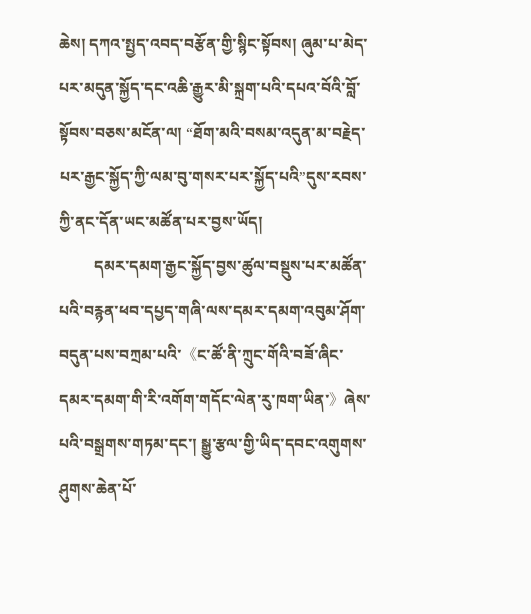ཆེས། དཀའ་སྤྱད་འབད་བརྩོན་གྱི་སྙིང་སྟོབས། ཞུམ་པ་མེད་པར་མདུན་སྐྱོད་དང་འཆི་རྒྱུར་མི་སྐྲག་པའི་དཔའ་བོའི་བློ་སྟོབས་བཅས་མངོན་ལ། “ཐོག་མའི་བསམ་འདུན་མ་བརྗེད་པར་རྒྱང་སྐྱོད་ཀྱི་ལམ་བུ་གསར་པར་སྐྱོད་པའི”དུས་རབས་ཀྱི་ནང་དོན་ཡང་མཚོན་པར་བྱས་ཡོད།
         དམར་དམག་རྒྱང་སྐྱོད་བྱས་ཚུལ་བསྡུས་པར་མཚོན་པའི་བརྙན་ཕབ་དཔྱད་གཞི་ལས་དམར་དམག་འབུམ་ཤོག་བདུན་པས་བཀྲམ་པའི་《ང་ཚོ་ནི་ཀྲུང་གོའི་བཟོ་ཞིང་དམར་དམག་གི་རི་འགོག་གདོང་ལེན་རུ་ཁག་ཡིན་》ཞེས་པའི་བསྒྲགས་གཏམ་དང་། སྒྱུ་རྩལ་གྱི་ཡིད་དབང་འགུགས་ཤུགས་ཆེན་པོ་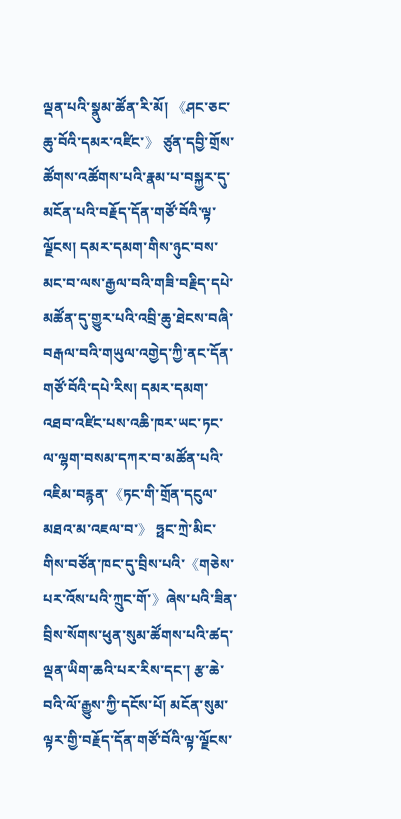ལྡན་པའི་སྣུམ་ཚོན་རི་མོ། 《ཤང་ཅང་ཆུ་བོའི་དམར་འཛིང་》 ཙུན་དབྱི་གྲོས་ཚོགས་འཚོགས་པའི་རྣམ་པ་བསྐྱར་དུ་མངོན་པའི་བརྗོད་དོན་གཙོ་བོའི་ལྟ་ལྗོངས། དམར་དམག་གིས་ཉུང་བས་མང་བ་ལས་རྒྱལ་བའི་གཟི་བརྗིད་དཔེ་མཚོན་དུ་གྱུར་པའི་འབྲི་ཆུ་ཐེངས་བཞི་བརྒལ་བའི་གཡུལ་འགྱེད་ཀྱི་ནང་དོན་གཙོ་བོའི་དཔེ་རིས། དམར་དམག་འཐབ་འཛིང་པས་འཆི་ཁར་ཡང་ཏང་ལ་ལྷག་བསམ་དཀར་བ་མཚོན་པའི་འཇིམ་བརྙན་《ཏང་གི་གྲོན་དངུལ་མཐའ་མ་འཇལ་བ་》 ཧྥང་ཀྲེ་མིང་གིས་བཙོན་ཁང་དུ་བྲིས་པའི་《གཅེས་པར་འོས་པའི་ཀྲུང་གོ་》ཞེས་པའི་ཟིན་བྲིས་སོགས་ཕུན་སུམ་ཚོགས་པའི་ཚད་ལྡན་ཡིག་ཆའི་པར་རིས་དང་། རྩ་ཆེ་བའི་ལོ་རྒྱུས་ཀྱི་དངོས་པོ། མངོན་སུམ་ལྟར་གྱི་བརྗོད་དོན་གཙོ་བོའི་ལྟ་ལྗོངས་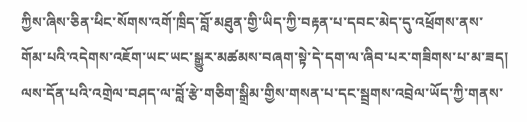ཀྱིས་ཞིས་ཅིན་ཕིང་སོགས་འགོ་ཁྲིད་བློ་མཐུན་གྱི་ཡིད་ཀྱི་བརྟན་པ་དབང་མེད་དུ་འཕྲོགས་ནས་གོམ་པའི་འདེགས་འཇོག་ཡང་ཡང་སྒྱུར་མཚམས་བཞག་སྟེ་དེ་དག་ལ་ཞིབ་པར་གཟིགས་པ་མ་ཟད། ལས་དོན་པའི་འགྲེལ་བཤད་ལ་བློ་རྩེ་གཅིག་སྒྲིམ་གྱིས་གསན་པ་དང་སྦྲགས་འབྲེལ་ཡོད་ཀྱི་གནས་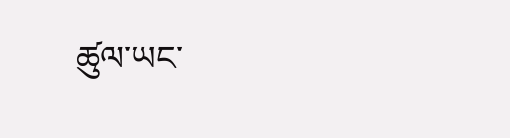ཚུལ་ཡང་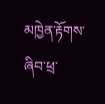མཁྱེན་རྟོགས་ཞིབ་ཕྲ་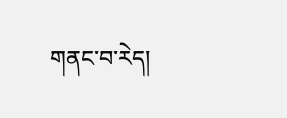གནང་བ་རེད།